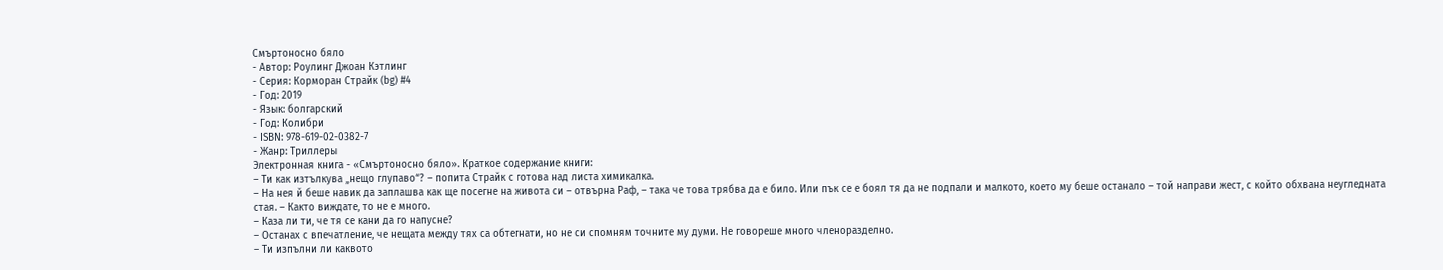Смъртоносно бяло
- Автор: Роулинг Джоан Кэтлинг
- Серия: Корморан Страйк (bg) #4
- Год: 2019
- Язык: болгарский
- Год: Колибри
- ISBN: 978-619-02-0382-7
- Жанр: Триллеры
Электронная книга - «Смъртоносно бяло». Краткое содержание книги:
– Ти как изтълкува „нещо глупаво“? – попита Страйк с готова над листа химикалка.
– На нея й беше навик да заплашва как ще посегне на живота си – отвърна Раф, – така че това трябва да е било. Или пък се е боял тя да не подпали и малкото, което му беше останало – той направи жест, с който обхвана неугледната стая. – Както виждате, то не е много.
– Каза ли ти, че тя се кани да го напусне?
– Останах с впечатление, че нещата между тях са обтегнати, но не си спомням точните му думи. Не говореше много членоразделно.
– Ти изпълни ли каквото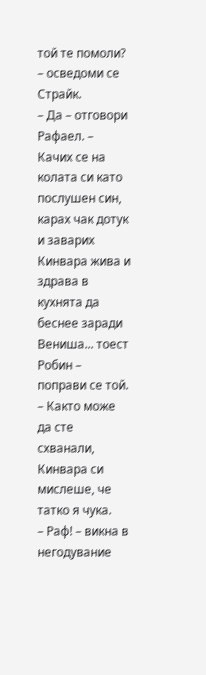той те помоли? – осведоми се Страйк.
– Да – отговори Рафаел. – Качих се на колата си като послушен син, карах чак дотук и заварих Кинвара жива и здрава в кухнята да беснее заради Вениша... тоест Робин – поправи се той. – Както може да сте схванали, Кинвара си мислеше, че татко я чука.
– Раф! – викна в негодувание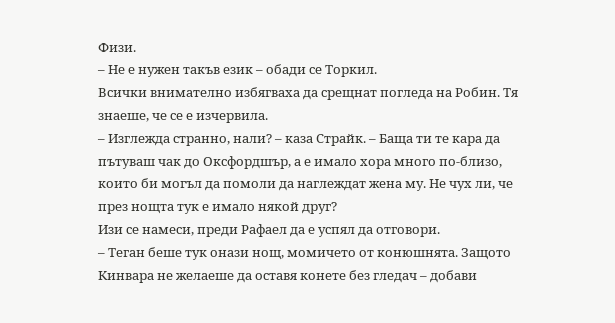Физи.
– Не е нужен такъв език – обади се Торкил.
Всички внимателно избягваха да срещнат погледа на Робин. Тя знаеше, че се е изчервила.
– Изглежда странно, нали? – каза Страйк. – Баща ти те кара да пътуваш чак до Оксфордшър, а е имало хора много по-близо, които би могъл да помоли да наглеждат жена му. Не чух ли, че през нощта тук е имало някой друг?
Изи се намеси, преди Рафаел да е успял да отговори.
– Теган беше тук онази нощ, момичето от конюшнята. Защото Кинвара не желаеше да оставя конете без гледач – добави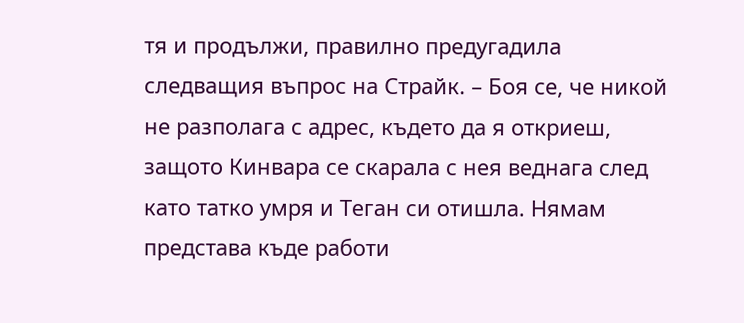тя и продължи, правилно предугадила следващия въпрос на Страйк. – Боя се, че никой не разполага с адрес, където да я откриеш, защото Кинвара се скарала с нея веднага след като татко умря и Теган си отишла. Нямам представа къде работи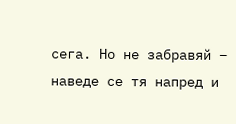сега. Но не забравяй – наведе се тя напред и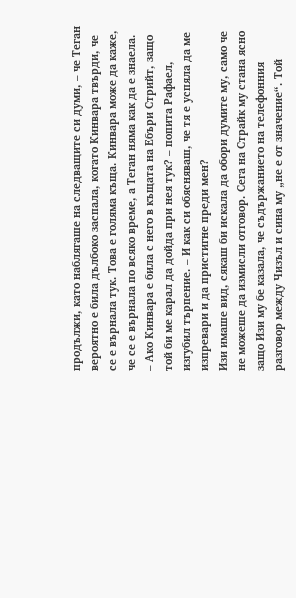продължи, като наблягаше на следващите си думи, – че Теган вероятно е била дълбоко заспала, когато Кинвара твърди, че се е върнала тук. Това е голяма къща. Кинвара може да каже, че се е върнала по всяко време, а Теган няма как да е знаела.
– Ако Кинвара е била с него в къщата на Ебъри Стрийт, защо той би ме карал да дойда при нея тук? – попита Рафаел, изгубил търпение. – И как си обясняваш, че тя е успяла да ме изпревари и да пристигне преди мен?
Изи имаше вид, сякаш би искала да обори думите му, само че не можеше да измисли отговор. Сега на Страйк му стана ясно защо Изи му бе казала, че съдържанието на телефонния разговор между Чизъл и сина му „не е от значение“. Той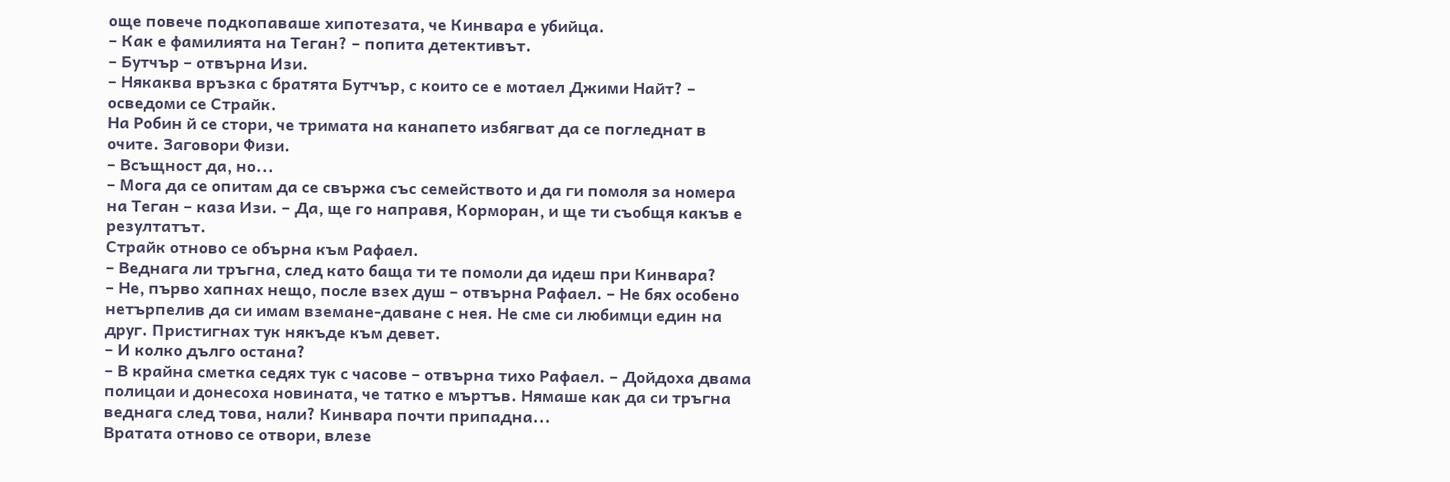още повече подкопаваше хипотезата, че Кинвара е убийца.
– Как е фамилията на Теган? – попита детективът.
– Бутчър – отвърна Изи.
– Някаква връзка с братята Бутчър, с които се е мотаел Джими Найт? – осведоми се Страйк.
На Робин й се стори, че тримата на канапето избягват да се погледнат в очите. Заговори Физи.
– Всъщност да, но...
– Мога да се опитам да се свържа със семейството и да ги помоля за номера на Теган – каза Изи. – Да, ще го направя, Корморан, и ще ти съобщя какъв е резултатът.
Страйк отново се обърна към Рафаел.
– Веднага ли тръгна, след като баща ти те помоли да идеш при Кинвара?
– Не, първо хапнах нещо, после взех душ – отвърна Рафаел. – Не бях особено нетърпелив да си имам вземане-даване с нея. Не сме си любимци един на друг. Пристигнах тук някъде към девет.
– И колко дълго остана?
– В крайна сметка седях тук с часове – отвърна тихо Рафаел. – Дойдоха двама полицаи и донесоха новината, че татко е мъртъв. Нямаше как да си тръгна веднага след това, нали? Кинвара почти припадна...
Вратата отново се отвори, влезе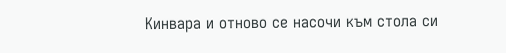Кинвара и отново се насочи към стола си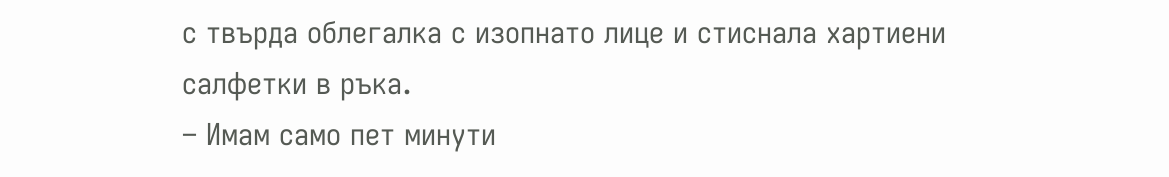с твърда облегалка с изопнато лице и стиснала хартиени салфетки в ръка.
– Имам само пет минути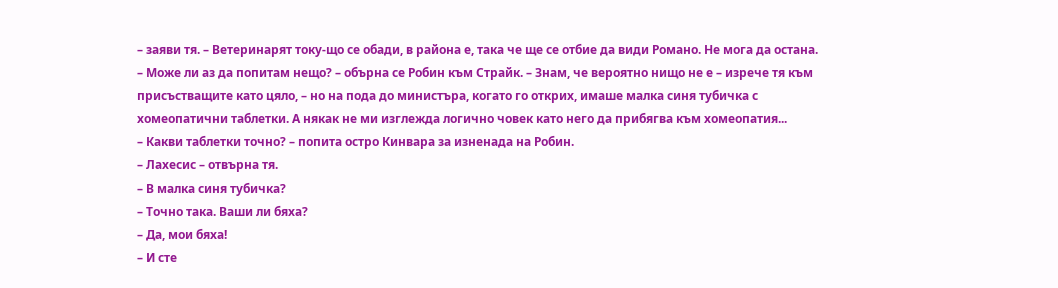– заяви тя. – Ветеринарят току-що се обади, в района е, така че ще се отбие да види Романо. Не мога да остана.
– Може ли аз да попитам нещо? – обърна се Робин към Страйк. – Знам, че вероятно нищо не е – изрече тя към присъстващите като цяло, – но на пода до министъра, когато го открих, имаше малка синя тубичка с хомеопатични таблетки. А някак не ми изглежда логично човек като него да прибягва към хомеопатия...
– Какви таблетки точно? – попита остро Кинвара за изненада на Робин.
– Лахесис – отвърна тя.
– В малка синя тубичка?
– Точно така. Ваши ли бяха?
– Да, мои бяха!
– И сте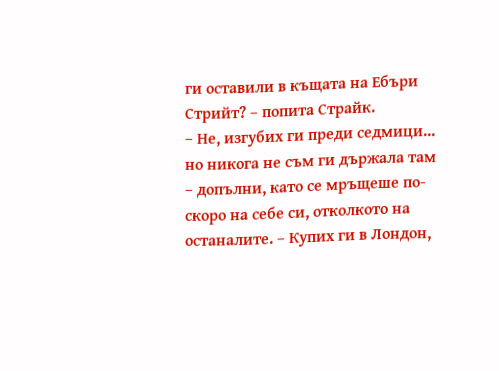ги оставили в къщата на Ебъри Стрийт? – попита Страйк.
– Не, изгубих ги преди седмици... но никога не съм ги държала там – допълни, като се мръщеше по-скоро на себе си, отколкото на останалите. – Купих ги в Лондон,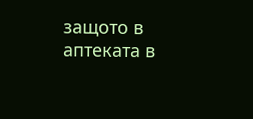защото в аптеката в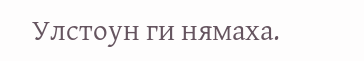Улстоун ги нямаха.